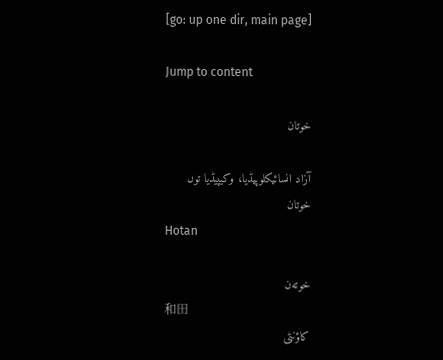[go: up one dir, main page]

Jump to content

خوتان

آزاد انسائیکلوپیڈیا، وکیپیڈیا توں
خوتان
Hotan

خوتەن
和田
کاؤنٹی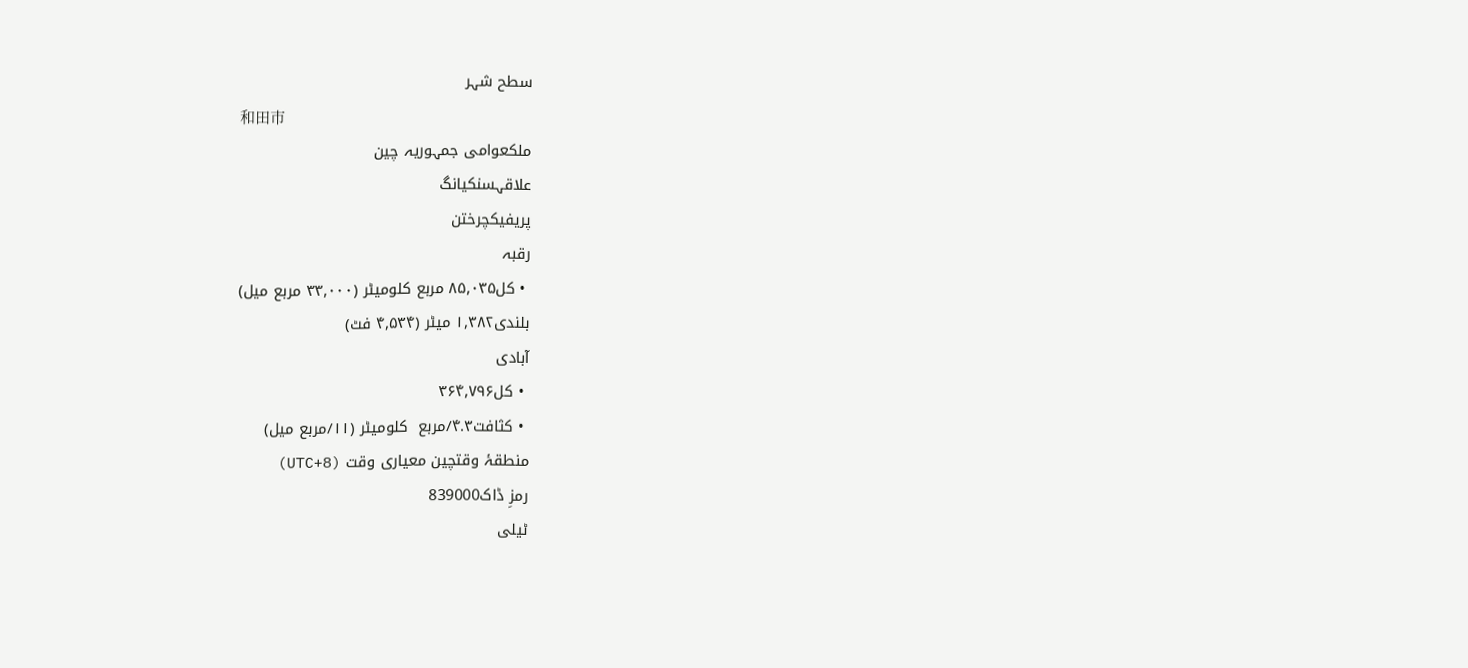سطح شہر
和田市
ملکعوامی جمہوریہ چین
علاقہسنکیانگ
پریفیکچرختن
رقبہ
 • کل۸۵,۰۳۵ مربع کلومیٹر (۳۳,۰۰۰ مربع میل)
بلندی۱,۳۸۲ میٹر (۴,۵۳۴ فٹ)
آبادی
 • کل۳۶۴,۷۹۶
 • کثافت۴.۳/مربع  کلومیٹر (۱۱/مربع میل)
منطقۂ وقتچین معیاری وقت (UTC+8)
رمزِ ڈاک839000
ٹیلی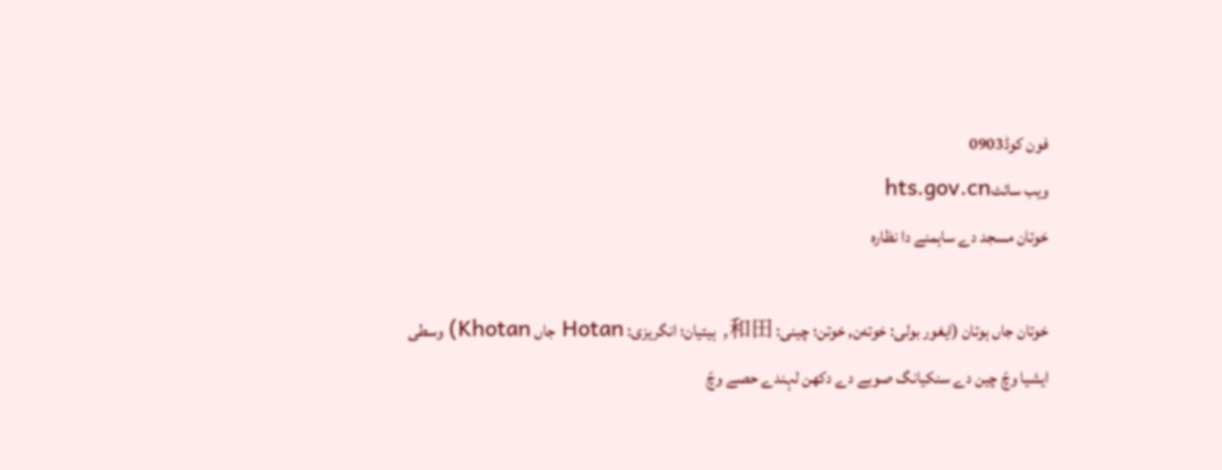فون کوڈ0903
ویب سائٹhts.gov.cn
خوتان مسجد دے ساہمنے دا نظارہ

خوتان جاں ہوتان (ایغور بولی: خوتەن, خوتن؛ چینی: 和田, ہیتیان؛ انگریزی: Hotan جاں Khotan) وسطی ایشیا وچّ چین دے سنکیانگ صوبے دے دکھن لہندے حصے وچّ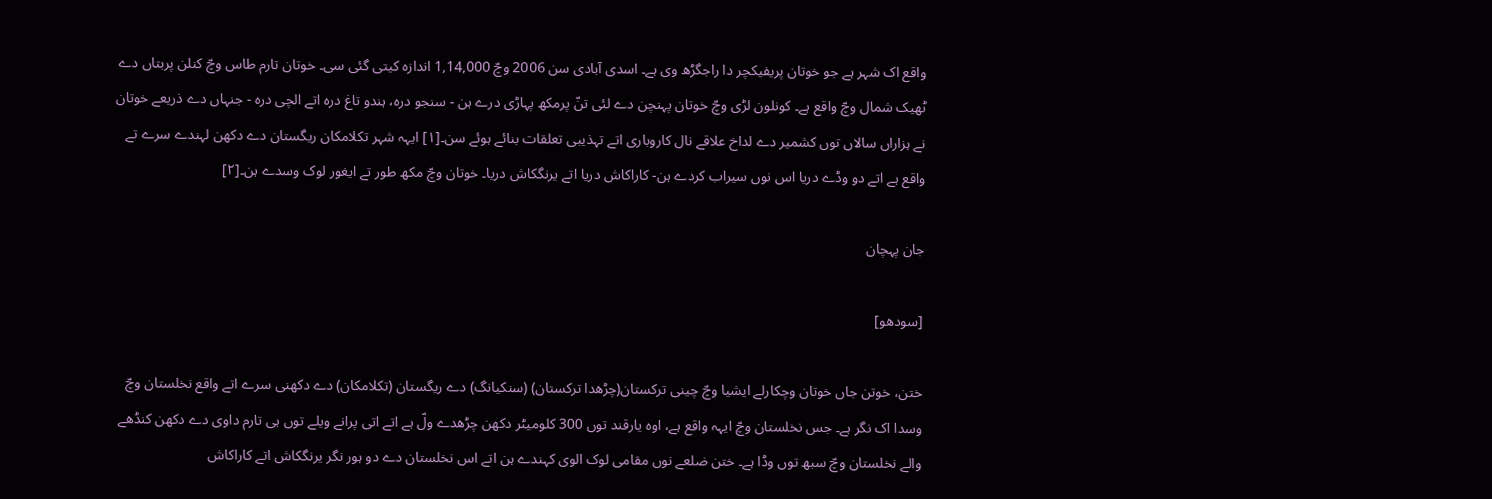واقع اک شہر ہے جو خوتان پریفیکچر دا راجگڑھ وی ہے۔ اسدی آبادی سن 2006 وچّ 1,14,000 اندازہ کیتی گئی سی۔ خوتان تارم طاس وچّ کنلن پربتاں دے ٹھیک شمال وچّ واقع ہے۔ کونلون لڑی وچّ خوتان پہنچن دے لئی تنّ پرمکھ پہاڑی درے ہن - سنجو درہ، ہندو تاغ درہ اتے الچی درہ - جنہاں دے ذریعے خوتان نے ہزاراں سالاں توں کشمیر دے لداخ علاقے نال کاروباری اتے تہذیبی تعلقات بنائے ہوئے سن۔[۱] ایہہ شہر تکلامکان ریگستان دے دکھن لہندے سرے تے واقع ہے اتے دو وڈے دریا اس نوں سیراب کردے ہن- کاراکاش دریا اتے یرنگکاش دریا۔ خوتان وچّ مکھ طور تے ایغور لوک وسدے ہن۔[۲]

جان پہچان

[سودھو]

ختن، خوتن جاں خوتان وچکارلے ایشیا وچّ چینی ترکستان(چڑھدا ترکستان) (سنکیانگ) دے ریگستان (تکلامکان) دے دکھنی سرے اتے واقع نخلستان وچّ وسدا اک نگر ہے۔ جس نخلستان وچّ ایہہ واقع ہے، اوہ یارقند توں 300 کلومیٹر دکھن چڑھدے ولّ ہے اتے اتی پرانے ویلے توں ہی تارم داوی دے دکھن کنڈھے والے نخلستان وچّ سبھ توں وڈا ہے۔ ختن ضلعے نوں مقامی لوک الوی کہندے ہن اتے اس نخلستان دے دو ہور نگر یرنگکاش اتے کاراکاش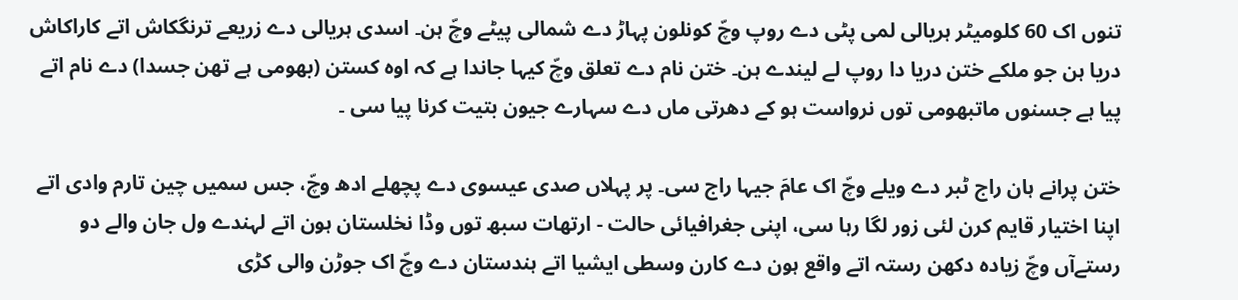تنوں اک 60 کلومیٹر ہریالی لمی پٹی دے روپ وچّ کونلون پہاڑ دے شمالی پیٹے وچّ ہن۔ اسدی ہریالی دے زریعے ترنگکاش اتے کاراکاش دریا ہن جو ملکے ختن دریا دا روپ لے لیندے ہن۔ ختن نام دے تعلق وچّ کیہا جاندا ہے کہ اوہ کستن (بھومی ہے تھن جسدا) دے نام اتے پیا ہے جسنوں ماتبھومی توں نرواست ہو کے دھرتی ماں دے سہارے جیون بتیت کرنا پیا سی ۔

ختن پرانے ہان راج ٹبر دے ویلے وچّ اک عامَ جیہا راج سی۔ پر پہلاں صدی عیسوی دے پچھلے ادھ وچّ، جس سمیں چین تارم وادی اتے اپنا اختیار قایم کرن لئی زور لگا رہا سی، اپنی جغرافیائی حالت - ارتھات سبھ توں وڈا نخلستان ہون اتے لہندے ول جان والے دو رستےآں وچّ زیادہ دکھن رستہ اتے واقع ہون دے کارن وسطی ایشیا اتے ہندستان دے وچّ اک جوڑن والی کڑی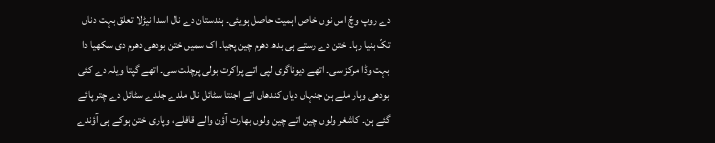دے روپ وچّ اس نوں خاص اہمیت حاصل ہویئی۔ ہندستان دے نال اسدا نیڑلا تعلق بہت دناں تکّ بنیا رہا۔ ختن دے رستے ہی بدھ دھرم چین پجیا۔ اک سمیں ختن بودھی دھرم دی سکھیا دا بہت وڈا مرکز سی۔ اتھے دیوناگری لپی اتے پراکرت بولی پرچلت سی۔ اتھے گپتا ویلہ دے کئی بودھی وہار ملے ہن جنہاں دیاں کندھاں اتے اجنتا سٹائل نال ملدے جلدے سٹائل دے چتر پائے گئے ہن۔ کاشغر ولوں چین اتے چین ولوں بھارت آؤن والے قافلے، وپاری ختن ہوکے ہی آؤندے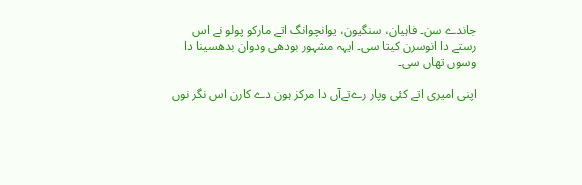جاندے سن۔ فاہیان، سنگیون، یوانچوانگ اتے مارکو پولو نے اس رستے دا انوسرن کیتا سی۔ ایہہ مشہور بودھی ودوان بدھسینا دا وسوں تھاں سی۔

اپنی امیری اتے کئی وپار رےتےآں دا مرکز ہون دے کارن اس نگر نوں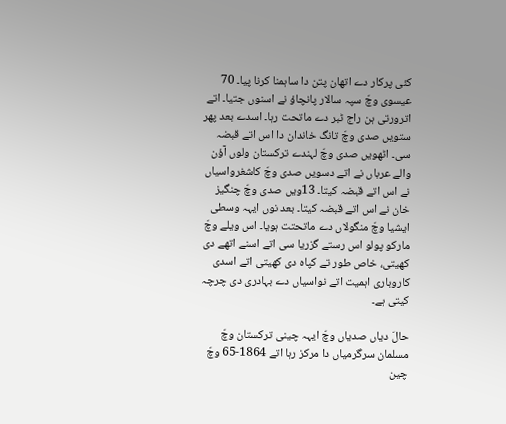کئی پرکار دے اتھان پتن دا ساہمنا کرنا پیا۔ 70 عیسوی وچّ سپہ سالار پانچاؤ نے اسنوں جتیا۔ اتے اترورتی ہن راج ٹبر دے ماتحت رہا۔ اسدے بعد پھر ستویں صدی وچّ تانگ خاندان دا اس اتے قبضہ سی۔ اٹھویں صدی وچّ لہندے ترکستان ولوں آؤن والے عرباں نے اتے دسویں صدی وچّ کاشغرواسیاں نے اس اتے قبضہ کیتا۔ 13ویں صدی وچّ چنگیز خان نے اس اتے قبضہ کیتا۔ بعد نوں ایہہ وسطی ایشیا وچّ منگولاں دے ماتحتت ہویا۔ اس ویلے وچّ مارکو پولو اس رستے گزریا سی اتے اسنے اتھے دی کھیتی، خاص طور تے کپاہ دی کھیتی اتے اسدی کاروباری اہمیت اتے نواسیاں دے بہادری دی چرچہ کیتی ہے۔

حالَ دیاں صدیاں وچّ ایہہ چینی ترکستان وچّ مسلمان سرگرمیاں دا مرکز رہا اتے 1864-65 وچّ چین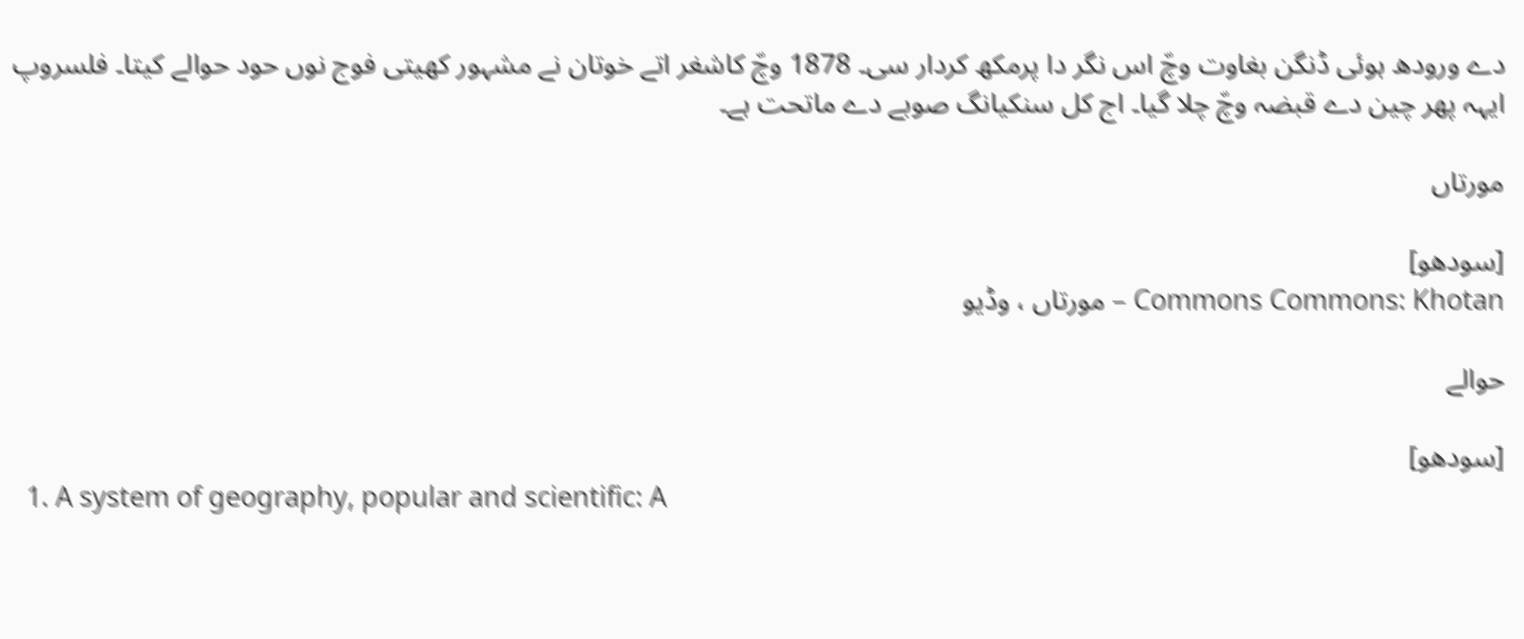دے ورودھ ہوئی ڈنگن بغاوت وچّ اس نگر دا پرمکھ کردار سی۔ 1878 وچّ کاشغر اتے خوتان نے مشہور کھیتی فوج نوں حود حوالے کیتا۔ فلسروپ ایہہ پھر چین دے قبضہ وچّ چلا گیا۔ اج کل سنکیانگ صوبے دے ماتحت ہے۔

مورتاں

[سودھو]
Commons Commons: Khotan – مورتاں ، وڈیو

حوالے

[سودھو]
  1. A system of geography, popular and scientific: A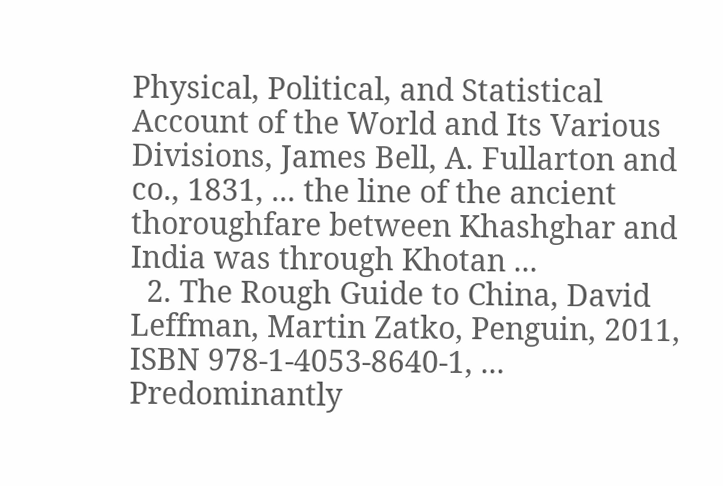Physical, Political, and Statistical Account of the World and Its Various Divisions, James Bell, A. Fullarton and co., 1831, ... the line of the ancient thoroughfare between Khashghar and India was through Khotan ...
  2. The Rough Guide to China, David Leffman, Martin Zatko, Penguin, 2011, ISBN 978-1-4053-8640-1, ... Predominantly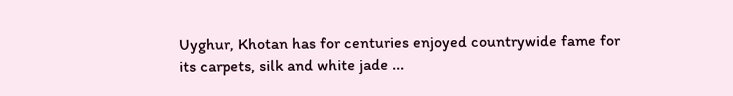Uyghur, Khotan has for centuries enjoyed countrywide fame for its carpets, silk and white jade ...